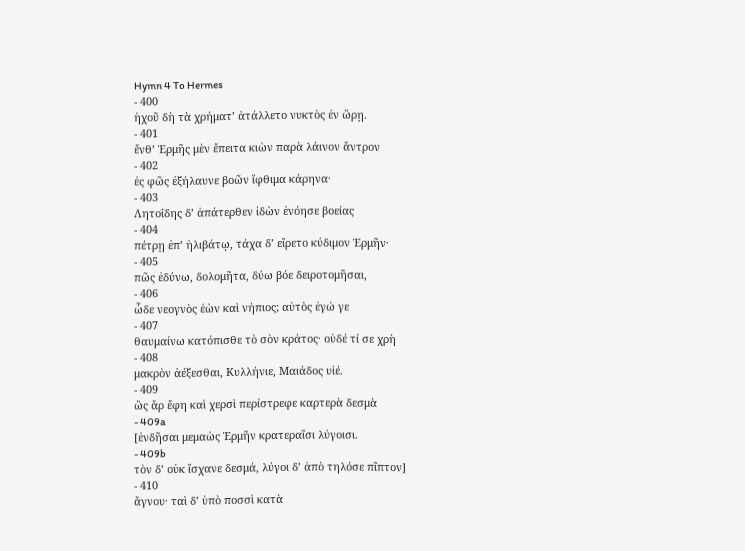Hymn 4 To Hermes
- 400
ἡχοῦ δὴ τὰ χρήματʼ ἀτάλλετο νυκτὸς ἐν ὥρῃ.
- 401
ἔνθʼ Ἑρμῆς μὲν ἔπειτα κιὼν παρὰ λάινον ἄντρον
- 402
ἐς φῶς ἐξήλαυνε βοῶν ἴφθιμα κάρηνα·
- 403
Λητοΐδης δʼ ἀπάτερθεν ἰδὼν ἐνόησε βοείας
- 404
πέτρῃ ἐπʼ ἠλιβάτῳ, τάχα δʼ εἴρετο κύδιμον Ἑρμῆν·
- 405
πῶς ἐδύνω, δολομῆτα, δύω βόε δειροτομῆσαι,
- 406
ὧδε νεογνὸς ἐὼν καὶ νήπιος; αὐτὸς ἐγώ γε
- 407
θαυμαίνω κατόπισθε τὸ σὸν κράτος· οὐδέ τί σε χρὴ
- 408
μακρὸν ἀέξεσθαι, Κυλλήνιε, Μαιάδος υἱέ.
- 409
ὣς ἄρ ἔφη καὶ χερσὶ περίστρεφε καρτερὰ δεσμὰ
- 409a
[ἐνδῆσαι μεμαὼς Ἑρμῆν κρατεραῖσι λύγοισι.
- 409b
τὸν δʼ οὐκ ἴσχανε δεσμά, λύγοι δʼ ἀπὸ τηλόσε πῖπτον]
- 410
ἄγνου· ταὶ δʼ ὑπὸ ποσσὶ κατὰ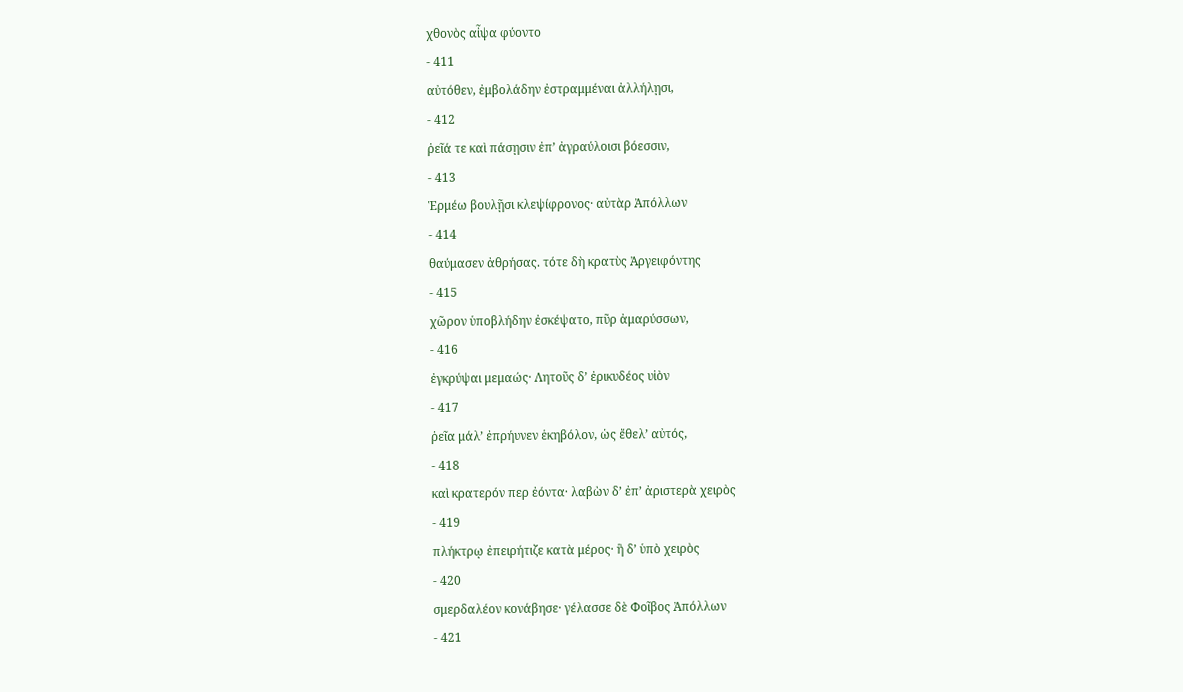χθονὸς αἶψα φύοντο
- 411
αὐτόθεν, ἐμβολάδην ἐστραμμέναι ἀλλήλῃσι,
- 412
ῥεῖά τε καὶ πάσῃσιν ἐπʼ ἀγραύλοισι βόεσσιν,
- 413
Ἑρμέω βουλῇσι κλεψίφρονος· αὐτὰρ Ἀπόλλων
- 414
θαύμασεν ἀθρήσας. τότε δὴ κρατὺς Ἀργειφόντης
- 415
χῶρον ὑποβλήδην ἐσκέψατο, πῦρ ἀμαρύσσων,
- 416
ἐγκρύψαι μεμαώς· Λητοῦς δʼ ἐρικυδέος υἱὸν
- 417
ῥεῖα μάλʼ ἐπρήυνεν ἑκηβόλον, ὡς ἔθελʼ αὐτός,
- 418
καὶ κρατερόν περ ἐόντα· λαβὼν δʼ ἐπʼ ἀριστερὰ χειρὸς
- 419
πλήκτρῳ ἐπειρήτιζε κατὰ μέρος· ἣ δʼ ὑπὸ χειρὸς
- 420
σμερδαλέον κονάβησε· γέλασσε δὲ Φοῖβος Ἀπόλλων
- 421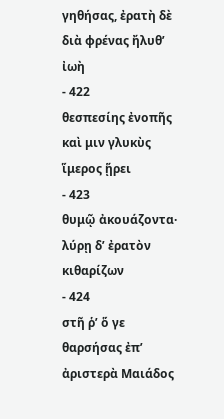γηθήσας, ἐρατὴ δὲ διὰ φρένας ἤλυθʼ ἰωὴ
- 422
θεσπεσίης ἐνοπῆς καὶ μιν γλυκὺς ἵμερος ᾕρει
- 423
θυμῷ ἀκουάζοντα· λύρῃ δʼ ἐρατὸν κιθαρίζων
- 424
στῆ ῥʼ ὅ γε θαρσήσας ἐπʼ ἀριστερὰ Μαιάδος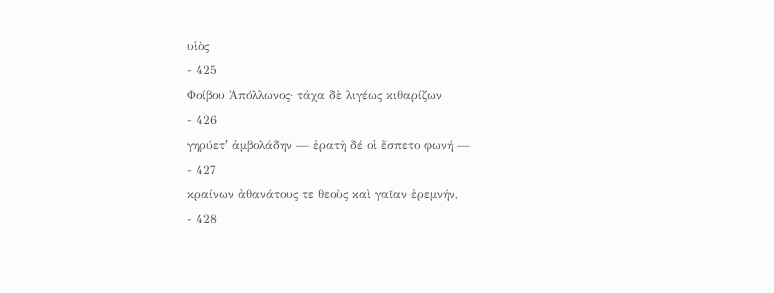υἱὸς
- 425
Φοίβου Ἀπόλλωνος· τάχα δὲ λιγέως κιθαρίζων
- 426
γηρύετʼ ἀμβολάδην — ἐρατὴ δέ οἱ ἕσπετο φωνή —
- 427
κραίνων ἀθανάτους τε θεοὺς καὶ γαῖαν ἐρεμνήν,
- 428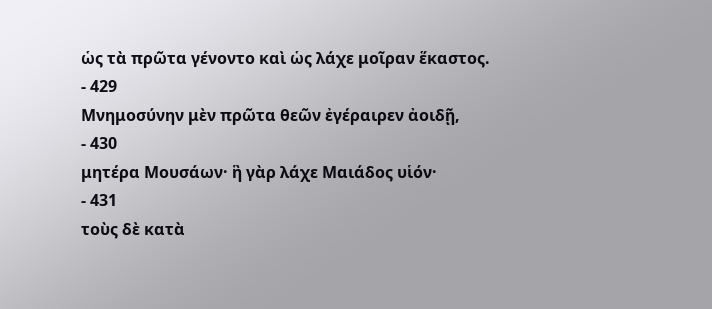ὡς τὰ πρῶτα γένοντο καὶ ὡς λάχε μοῖραν ἕκαστος.
- 429
Μνημοσύνην μὲν πρῶτα θεῶν ἐγέραιρεν ἀοιδῇ,
- 430
μητέρα Μουσάων· ἣ γὰρ λάχε Μαιάδος υἱόν·
- 431
τοὺς δὲ κατὰ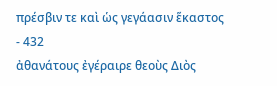πρέσβιν τε καὶ ὡς γεγάασιν ἕκαστος
- 432
ἀθανάτους ἐγέραιρε θεοὺς Διὸς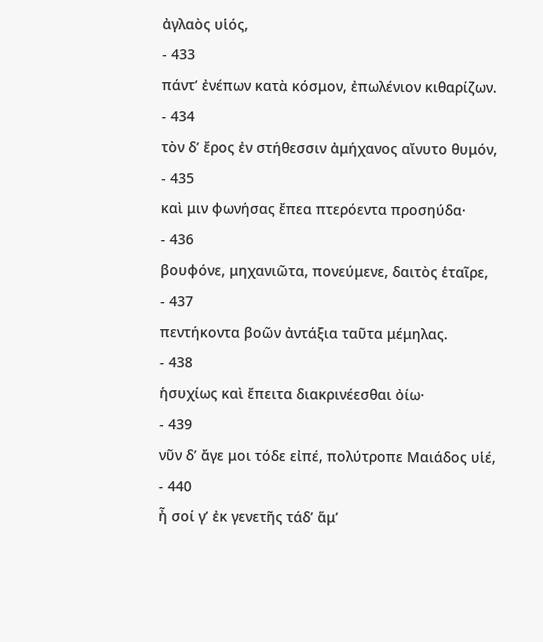ἀγλαὸς υἱός,
- 433
πάντʼ ἐνέπων κατὰ κόσμον, ἐπωλένιον κιθαρίζων.
- 434
τὸν δʼ ἔρος ἐν στήθεσσιν ἀμήχανος αἴνυτο θυμόν,
- 435
καὶ μιν φωνήσας ἔπεα πτερόεντα προσηύδα·
- 436
βουφόνε, μηχανιῶτα, πονεύμενε, δαιτὸς ἑταῖρε,
- 437
πεντήκοντα βοῶν ἀντάξια ταῦτα μέμηλας.
- 438
ἡσυχίως καὶ ἔπειτα διακρινέεσθαι ὀίω·
- 439
νῦν δʼ ἄγε μοι τόδε εἰπέ, πολύτροπε Μαιάδος υἱέ,
- 440
ἦ σοί γʼ ἐκ γενετῆς τάδʼ ἅμʼ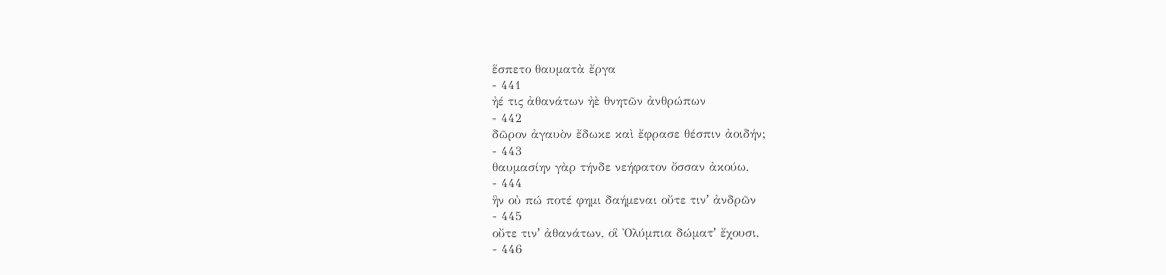ἕσπετο θαυματὰ ἔργα
- 441
ἠέ τις ἀθανάτων ἠὲ θνητῶν ἀνθρώπων
- 442
δῶρον ἀγαυὸν ἔδωκε καὶ ἔφρασε θέσπιν ἀοιδήν;
- 443
θαυμασίην γὰρ τήνδε νεήφατον ὄσσαν ἀκούω,
- 444
ἣν οὐ πώ ποτέ φημι δαήμεναι οὔτε τινʼ ἀνδρῶν
- 445
οὔτε τινʼ ἀθανάτων, οἳ Ὀλύμπια δώματʼ ἔχουσι,
- 446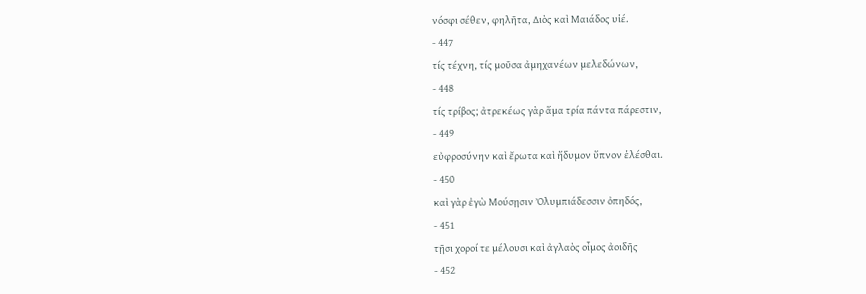νόσφι σέθεν, φηλῆτα, Διὸς καὶ Μαιάδος υἱέ.
- 447
τίς τέχνη, τίς μοῦσα ἀμηχανέων μελεδώνων,
- 448
τίς τρίβος; ἀτρεκέως γὰρ ἅμα τρία πάντα πάρεστιν,
- 449
εὐφροσύνην καὶ ἔρωτα καὶ ἥδυμον ὕπνον ἑλέσθαι.
- 450
καὶ γὰρ ἐγὼ Μούσῃσιν Ὀλυμπιάδεσσιν ὀπηδός,
- 451
τῇσι χοροί τε μέλουσι καὶ ἀγλαὸς οἶμος ἀοιδῆς
- 452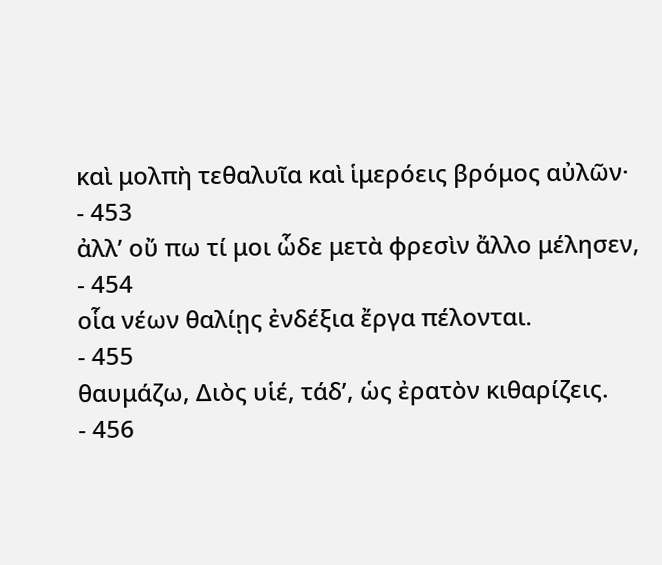καὶ μολπὴ τεθαλυῖα καὶ ἱμερόεις βρόμος αὐλῶν·
- 453
ἀλλʼ οὔ πω τί μοι ὧδε μετὰ φρεσὶν ἄλλο μέλησεν,
- 454
οἷα νέων θαλίῃς ἐνδέξια ἔργα πέλονται.
- 455
θαυμάζω, Διὸς υἱέ, τάδʼ, ὡς ἐρατὸν κιθαρίζεις.
- 456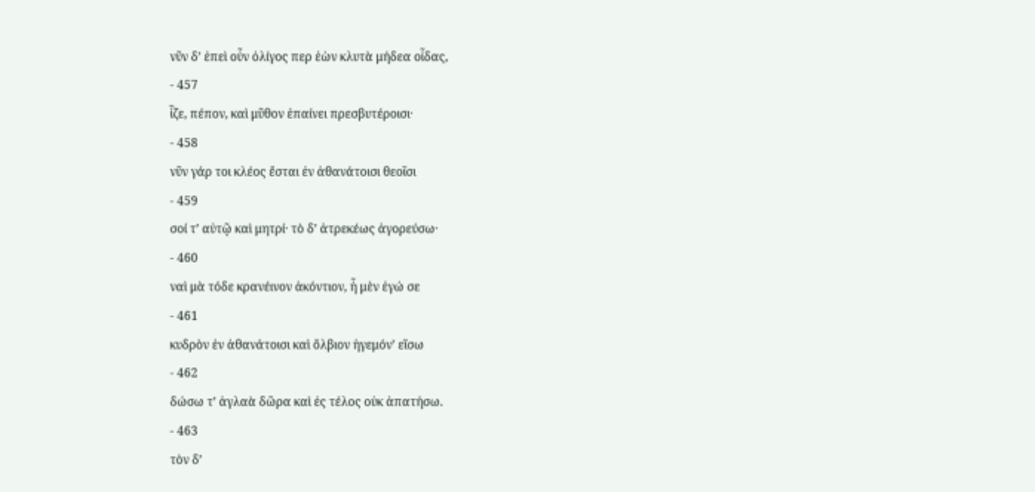νῦν δʼ ἐπεὶ οὖν ὀλίγος περ ἐὼν κλυτὰ μήδεα οἶδας,
- 457
ἷζε, πέπον, καὶ μῦθον ἐπαίνει πρεσβυτέροισι·
- 458
νῦν γάρ τοι κλέος ἔσται ἐν ἀθανάτοισι θεοῖσι
- 459
σοί τʼ αὐτῷ καὶ μητρί· τὸ δʼ ἀτρεκέως ἀγορεύσω·
- 460
ναὶ μὰ τόδε κρανέινον ἀκόντιον, ἦ μὲν ἐγώ σε
- 461
κυδρὸν ἐν ἀθανάτοισι καὶ ὄλβιον ἡγεμόνʼ εἵσω
- 462
δώσω τʼ ἀγλαὰ δῶρα καὶ ἐς τέλος οὐκ ἀπατήσω.
- 463
τὸν δʼ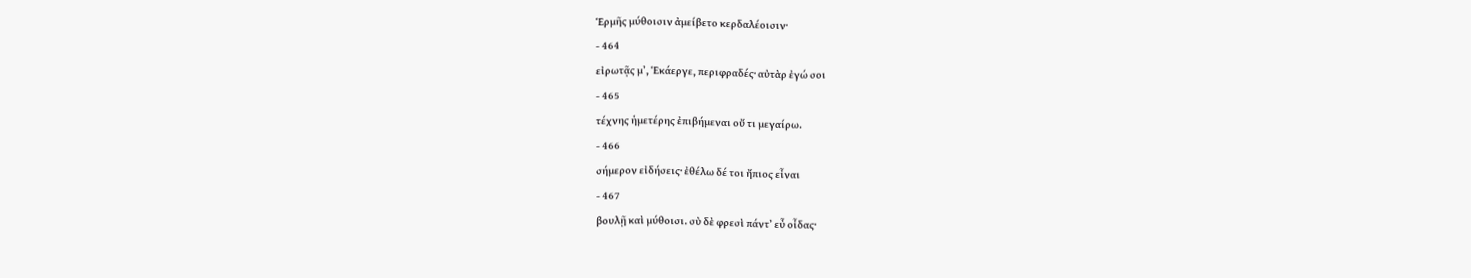Ἑρμῆς μύθοισιν ἀμείβετο κερδαλέοισιν·
- 464
εἰρωτᾷς μʼ, Ἑκάεργε, περιφραδές· αὐτὰρ ἐγώ σοι
- 465
τέχνης ἡμετέρης ἐπιβήμεναι οὔ τι μεγαίρω.
- 466
σήμερον εἰδήσεις· ἐθέλω δέ τοι ἤπιος εἶναι
- 467
βουλῇ καὶ μύθοισι. σὺ δὲ φρεσὶ πάντʼ εὖ οἶδας·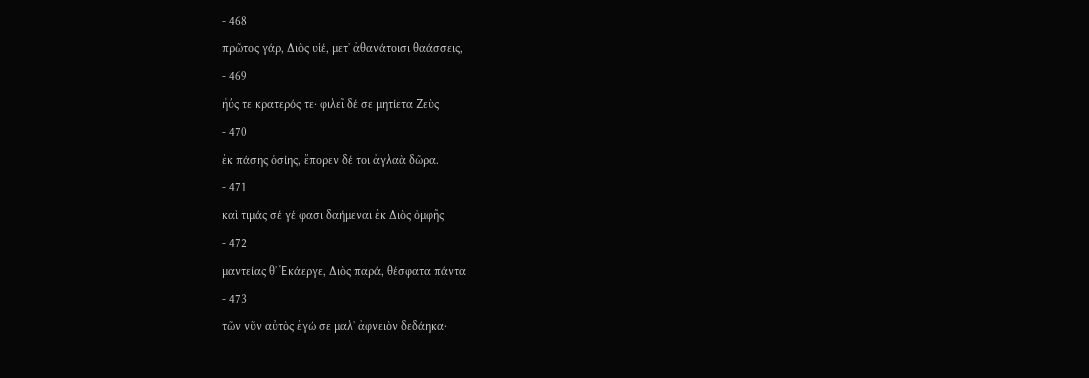- 468
πρῶτος γάρ, Διὸς υἱέ, μετʼ ἀθανάτοισι θαάσσεις,
- 469
ἠύς τε κρατερός τε· φιλεῖ δέ σε μητίετα Ζεὺς
- 470
ἐκ πάσης ὁσίης, ἔπορεν δέ τοι ἀγλαὰ δῶρα.
- 471
καὶ τιμάς σέ γέ φασι δαήμεναι ἐκ Διὸς ὀμφῆς
- 472
μαντείας θʼ Ἑκάεργε, Διὸς παρά, θέσφατα πάντα
- 473
τῶν νῦν αὐτὸς ἐγώ σε μαλʼ ἀφνειὸν δεδάηκα·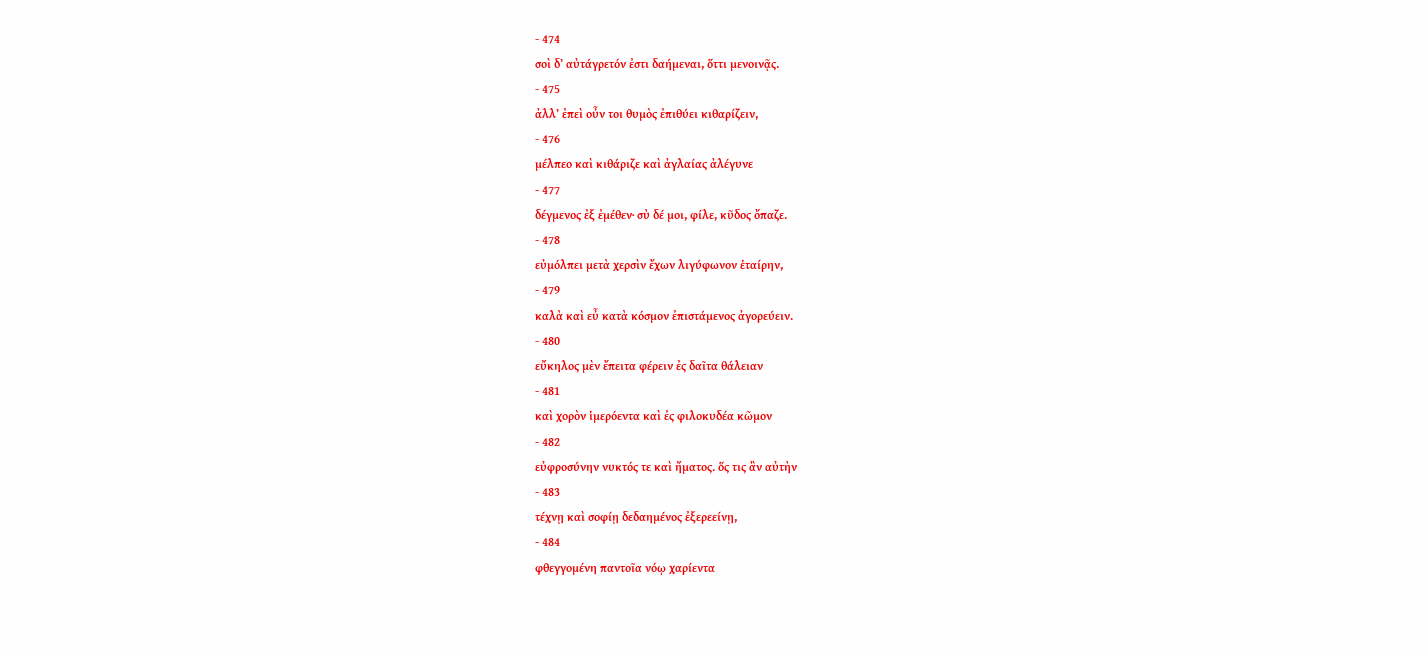- 474
σοὶ δʼ αὐτάγρετόν ἐστι δαήμεναι, ὅττι μενοινᾷς.
- 475
ἀλλʼ ἐπεὶ οὖν τοι θυμὸς ἐπιθύει κιθαρίζειν,
- 476
μέλπεο καὶ κιθάριζε καὶ ἀγλαίας ἀλέγυνε
- 477
δέγμενος ἐξ ἐμέθεν· σὺ δέ μοι, φίλε, κῦδος ὄπαζε.
- 478
εὐμόλπει μετὰ χερσὶν ἔχων λιγύφωνον ἑταίρην,
- 479
καλὰ καὶ εὖ κατὰ κόσμον ἐπιστάμενος ἀγορεύειν.
- 480
εὔκηλος μὲν ἔπειτα φέρειν ἐς δαῖτα θάλειαν
- 481
καὶ χορὸν ἱμερόεντα καὶ ἐς φιλοκυδέα κῶμον
- 482
εὐφροσύνην νυκτός τε καὶ ἤματος. ὅς τις ἂν αὐτὴν
- 483
τέχνῃ καὶ σοφίῃ δεδαημένος ἐξερεείνῃ,
- 484
φθεγγομένη παντοῖα νόῳ χαρίεντα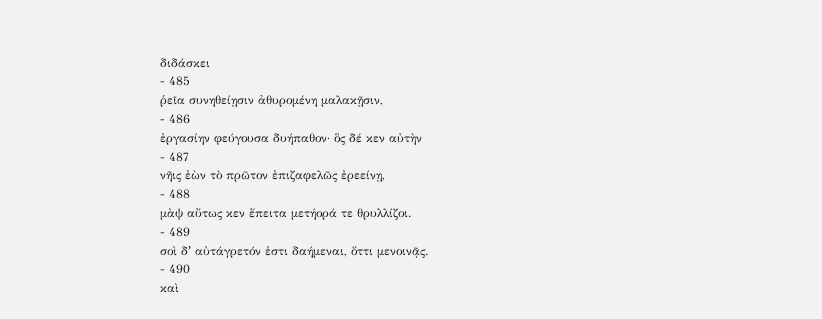διδάσκει
- 485
ῥεῖα συνηθείῃσιν ἀθυρομένη μαλακῇσιν,
- 486
ἐργασίην φεύγουσα δυήπαθον· ὃς δέ κεν αὐτὴν
- 487
νῆις ἐὼν τὸ πρῶτον ἐπιζαφελῶς ἐρεείνῃ,
- 488
μὰψ αὔτως κεν ἔπειτα μετήορά τε θρυλλίζοι.
- 489
σοὶ δʼ αὐτάγρετόν ἐστι δαήμεναι, ὅττι μενοινᾷς.
- 490
καὶ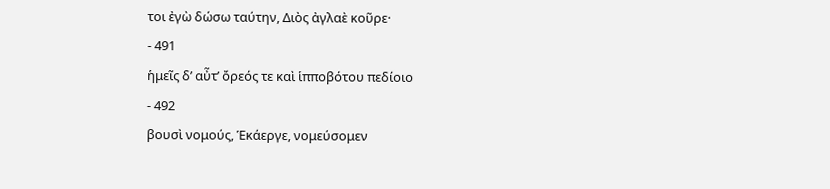τοι ἐγὼ δώσω ταύτην, Διὸς ἀγλαὲ κοῦρε·
- 491
ἡμεῖς δʼ αὖτʼ ὄρεός τε καὶ ἱπποβότου πεδίοιο
- 492
βουσὶ νομούς, Ἑκάεργε, νομεύσομεν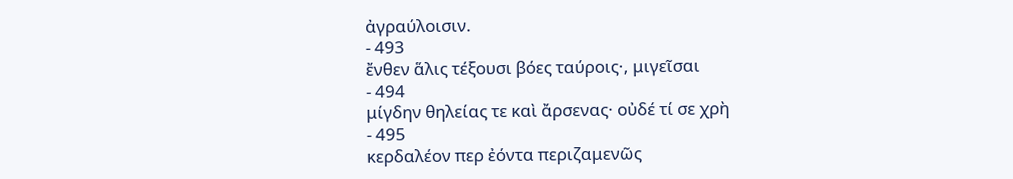ἀγραύλοισιν.
- 493
ἔνθεν ἅλις τέξουσι βόες ταύροις·, μιγεῖσαι
- 494
μίγδην θηλείας τε καὶ ἄρσενας· οὐδέ τί σε χρὴ
- 495
κερδαλέον περ ἐόντα περιζαμενῶς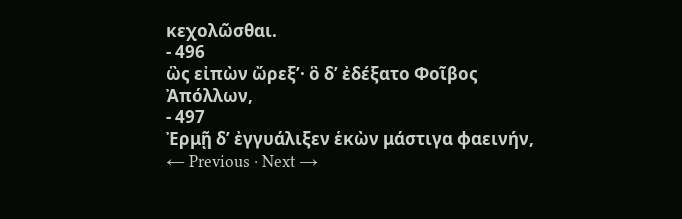κεχολῶσθαι.
- 496
ὣς εἰπὼν ὤρεξʼ· ὃ δʼ ἐδέξατο Φοῖβος Ἀπόλλων,
- 497
Ἐρμῇ δʼ ἐγγυάλιξεν ἑκὼν μάστιγα φαεινήν,
← Previous · Next →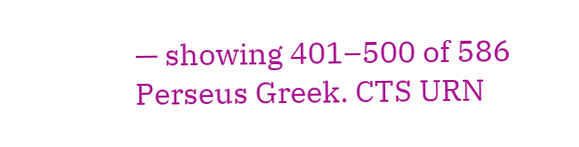— showing 401–500 of 586
Perseus Greek. CTS URN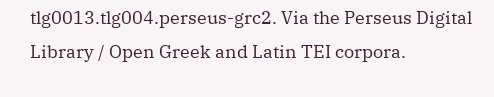tlg0013.tlg004.perseus-grc2. Via the Perseus Digital Library / Open Greek and Latin TEI corpora.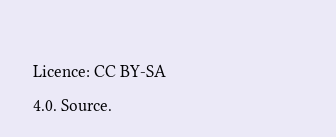Licence: CC BY-SA 4.0. Source.